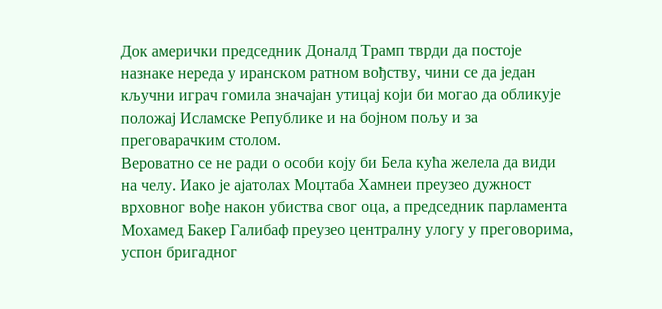Док амерички председник Доналд Трамп тврди да постоје назнаке нереда у иранском ратном вођству, чини се да један кључни играч гомила значајан утицај који би могао да обликује положај Исламске Републике и на бојном пољу и за преговарачким столом.
Вероватно се не ради о особи коју би Бела кућа желела да види на челу. Иако је ајатолах Моџтаба Хамнеи преузео дужност врховног вође након убиства свог оца, а председник парламента Мохамед Бакер Галибаф преузео централну улогу у преговорима, успон бригадног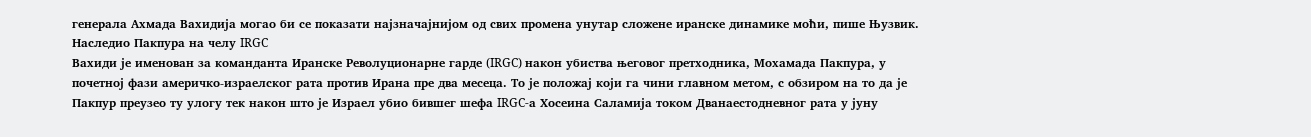генерала Ахмада Вахидија могао би се показати најзначајнијом од свих промена унутар сложене иранске динамике моћи, пише Њузвик.
Наследио Пакпура на челу IRGC
Вахиди је именован за команданта Иранске Револуционарне гарде (IRGC) након убиства његовог претходника, Мохамада Пакпура, у почетној фази америчко-израелског рата против Ирана пре два месеца. То је положај који га чини главном метом, с обзиром на то да је Пакпур преузео ту улогу тек након што је Израел убио бившег шефа IRGC-а Хосеина Саламија током Дванаестодневног рата у јуну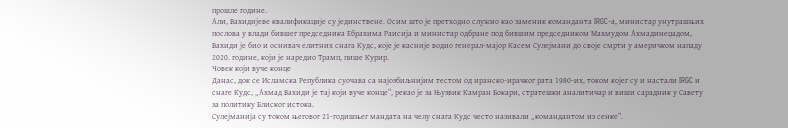прошле године.
Али, Вахидијеве квалификације су јединствене. Осим што је претходно служио као заменик команданта IRGC-а, министар унутрашњих послова у влади бившег председника Ебрахима Раисија и министар одбране под бившим председником Махмудом Ахмадинеџадом, Вахиди је био и оснивач елитних снага Кудс, које је касније водио генерал-мајор Касем Сулејмани до своје смрти у америчком нападу 2020. године, који је наредио Трамп, пише Курир.
Човек који вуче конце
Данас, док се Исламска Република суочава са најозбиљнијим тестом од иранско-ирачког рата 1980-их, током којег су и настали IRGC и снаге Кудс, „Ахмад Вахиди је тај који вуче конце“, рекао је за Њузвик Камран Бокари, стратешки аналитичар и виши сарадник у Савету за политику Блиског истока.
Сулејманија су током његовог 21-годишњег мандата на челу снага Кудс често називали „командантом из сенке“.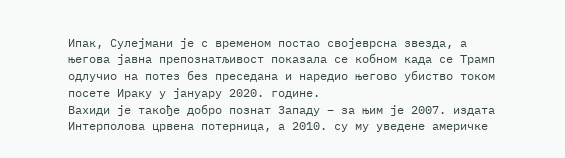Ипак, Сулејмани је с временом постао својеврсна звезда, а његова јавна препознатљивост показала се кобном када се Трамп одлучио на потез без преседана и наредио његово убиство током посете Ираку у јануару 2020. године.
Вахиди је такође добро познат Западу – за њим је 2007. издата Интерполова црвена потерница, а 2010. су му уведене америчке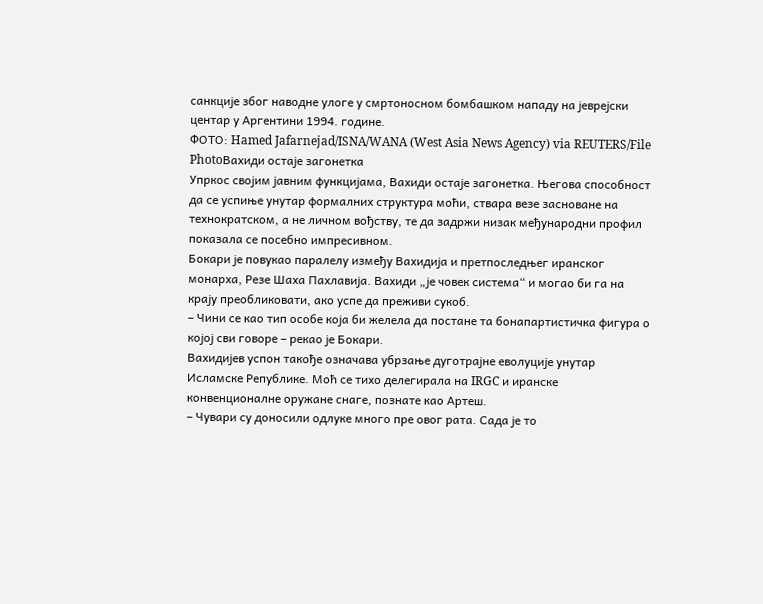санкције због наводне улоге у смртоносном бомбашком нападу на јеврејски центар у Аргентини 1994. године.
ФОТО: Hamed Jafarnejad/ISNA/WANA (West Asia News Agency) via REUTERS/File PhotoВахиди остаје загонетка
Упркос својим јавним функцијама, Вахиди остаје загонетка. Његова способност да се успиње унутар формалних структура моћи, ствара везе засноване на технократском, а не личном вођству, те да задржи низак међународни профил показала се посебно импресивном.
Бокари је повукао паралелу између Вахидија и претпоследњег иранског монарха, Резе Шаха Пахлавија. Вахиди „је човек система“ и могао би га на крају преобликовати, ако успе да преживи сукоб.
– Чини се као тип особе која би желела да постане та бонапартистичка фигура о којој сви говоре – рекао је Бокари.
Вахидијев успон такође означава убрзање дуготрајне еволуције унутар Исламске Републике. Моћ се тихо делегирала на IRGC и иранске конвенционалне оружане снаге, познате као Артеш.
– Чувари су доносили одлуке много пре овог рата. Сада је то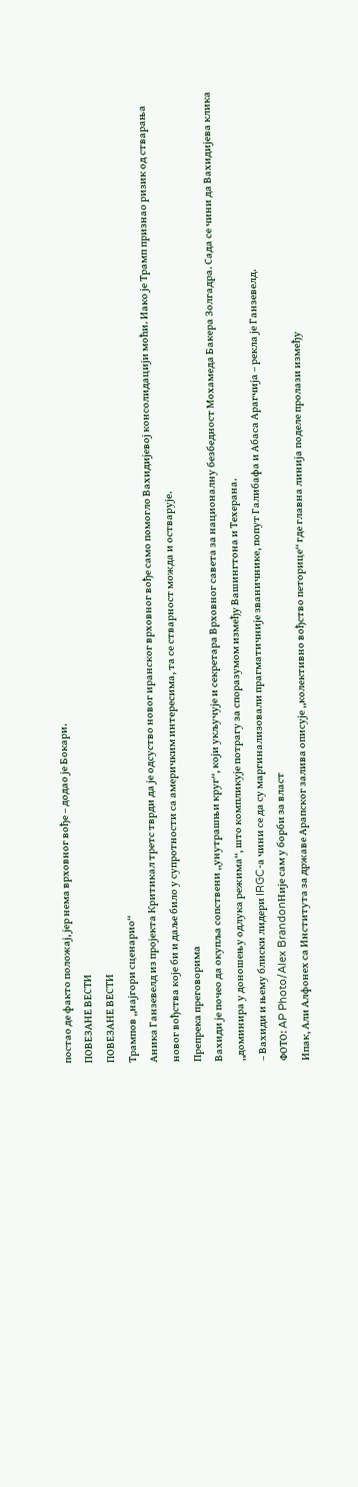постао де факто положај, јер нема врховног вође – додао је Бокари.
ПОВЕЗАНЕ ВЕСТИ
ПОВЕЗАНЕ ВЕСТИ
Трампов „најгори сценарио“
Аника Ганзевелд из пројекта Критикал третс тврди да је одсуство новог иранског врховног вође само помогло Вахидијевој консолидацији моћи. Иако је Трамп признао ризик од стварања новог вођства које би и даље било у супротности са америчким интересима, та се стварност можда и остварује.
Препрека преговорима
Вахиди је почео да окупља сопствени „унутрашњи круг“, који укључује и секретара Врховног савета за националну безбедност Мохамеда Бакера Золгадра. Сада се чини да Вахидијева клика „доминира у доношењу одлука режима“, што компликује потрагу за споразумом између Вашингтона и Техерана.
– Вахиди и њему блиски лидери IRGC-а чини се да су маргинализовали прагматичније званичнике, попут Галибафа и Абаса Арагчија – рекла је Ганзевелд.
ФОТО: AP Photo/Alex BrandonНије сам у борби за власт
Ипак, Али Алфонех са Института за државе Арапског залива описује „колективно вођство петорице“ где главна линија поделе пролази између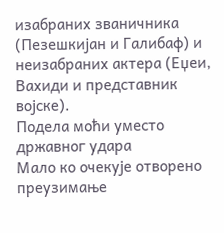изабраних званичника (Пезешкијан и Галибаф) и неизабраних актера (Еџеи, Вахиди и представник војске).
Подела моћи уместо државног удара
Мало ко очекује отворено преузимање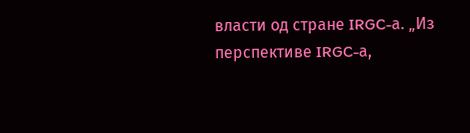власти од стране IRGC-а. „Из перспективе IRGC-а,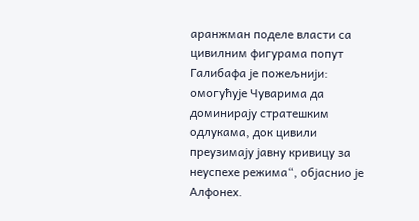аранжман поделе власти са цивилним фигурама попут Галибафа је пожељнији: омогућује Чуварима да доминирају стратешким одлукама, док цивили преузимају јавну кривицу за неуспехе режима“, објаснио је Алфонех.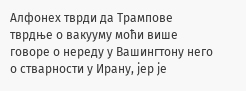Алфонех тврди да Трампове тврдње о вакууму моћи више говоре о нереду у Вашингтону него о стварности у Ирану, јер је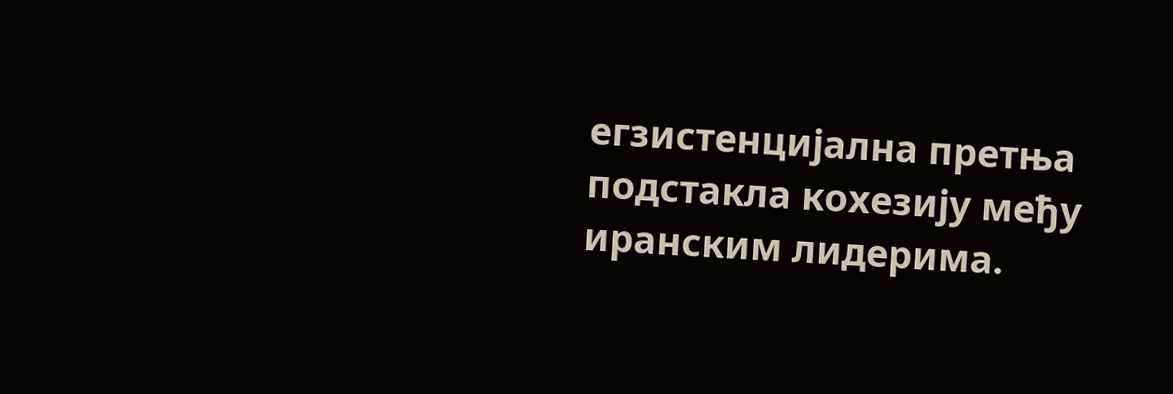егзистенцијална претња подстакла кохезију међу иранским лидерима.